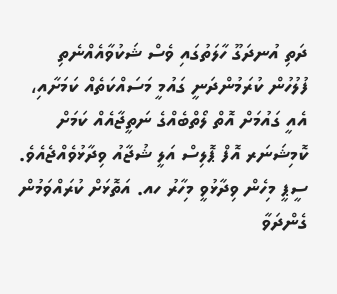ދަތި އުނދަގޫ ހާލަތުގައި ވެސް ޝަކުވާއެއްނެތި ފުލުހުން ކުރަމުންދަނީ ގައުމީ މަސައްކަތެއް ކަމަށާއި، އެއީ ގައުމަށް އޮތް ލޯތްބެއްގެ ނަތީޖާއެއް ކަމަށް ކޮމިޝަނަރ އޮފް ޕޮލިސް އަލީ ޝުޖާއު ވިދާޅުވެއްޖެއެވެ.
ސީޕީ މިހެން ވިދާޅުވީ މިހާރު ހއ. އަތޮޅަށް ކުރައްވަމުން ގެންދަވާ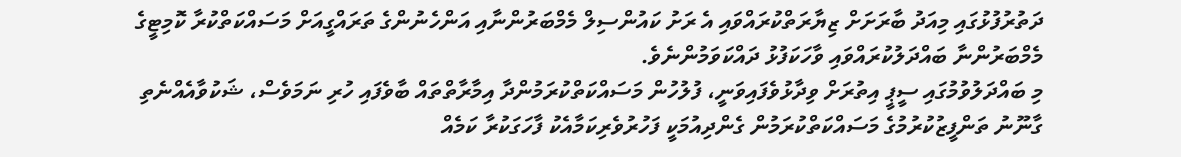ދަތުރުފުޅުގައި މިއަދު ބާރަށަށް ޒިޔާރަތްކުރައްވައި އެ ރަށު ކައުންސިލް މެމްބަރުންނާއި އަންހެނުންގެ ތަރައްގީއަށް މަސައްކަތްކުރާ ކޮމިޓީގެ މެމްބަރުންނާ ބައްދަލުކުރައްވައި ވާހަކަފުޅު ދައްކަވަމުންނެވެ.
މި ބައްދަލުވުމުގައި ސީޕީ އިތުރަށް ވިދާޅުވެފައިވަނީ، ފުލުހުން މަސައްކަތްކުރަމުންދާ އިމާރާތްތައް ބާވެފައި ހުރި ނަމަވެސް، ޝަކުވާއެއްނެތި ގާނޫނު ތަންފީޒުކުރުމުގެ މަސައްކަތްކުރަމުން ގެންދިއުމަކީ ފަހުރުވެރިކަމާއެކު ފާހަގަކުރާ ކަމެއް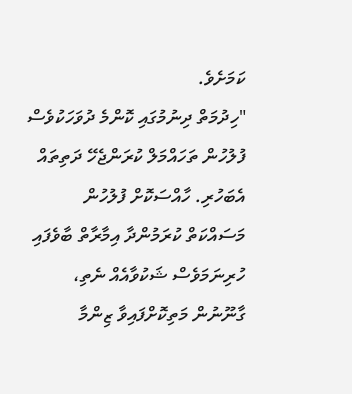ކަމަށެވެ.
"ހިދުމަތް ދިނުމުގައި ކޮންމެ ދުވަހަކުވެސް ފުލުހުން ތަހައްމަލް ކުރަންޖެހޭ ދަތިތައް އެބަހުރި. ހާއްސަކޮށް ފުލުހުން މަސައްކަތް ކުރަމުންދާ އިމާރާތް ބާވެފައި ހުރިނަމަވެސް ޝަކުވާއެއް ނެތި، ގާނޫނުން މަތިކޮށްފައިވާ ޒިންމާ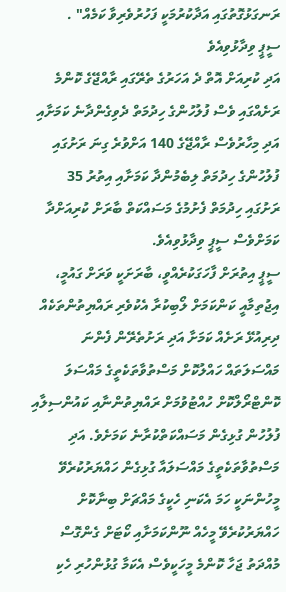ރަނގަޅުގޮތުގައި އަދާކުރުމަކީ ފަހުރުވެރިވާ ކަމެއް" .
ސީޕީ ވިދާޅުވިއެވެ
އަދި ކުރިއަށް އޮތް ދެ އަހަރުގެ ތެރޭގައި ރާއްޖޭގެ ކޮންމެ ރަށެއްގައި ވެސް ފުލުހުންގެ ހިދުމަތް ދެވިގެންދާނެ ކަމަށާއި އަދި މިހާރުވެސް ރާއްޖޭގެ 140 އަށްވުރެ ގިނަ ރަށުގައި ފުލުހުންގެ ހިދުމަތް ލިބެމުންދާ ކަމަށާއި އިތުރު 35 ރަށުގައި ހިދުމަތް ފެށުމުގެ މަސައްކަތް ބާރަށް ކުރިއަށްދާ ކަމަށްވެސް ސީޕީ ވިދާޅުވިއެވެ.
ސީޕީ އިތުރަށް ފާހަގަކުރެއްވީ، ބާރަށަކީ ވަރަށް ގައުމީ، އިޖުތިމާއީ ކަންކަމަށް ލޯބިކުރާ އެކުވެރި ރައްޔިތުންތަކެއް ދިރިއުޅޭ ރަށެއް ކަމަށާ އަދި ރަށުތެރޭން ފެންނަ މައްސަލަތައް ހައްލުކޮށް މަސްތުވާތަކެތީގެ މައްސަލަ ކޮންޓްރޯލްކޮށް ހުއްޓުވުމަށް ރައްޔިތުންނާއި ކައުންސިލާއި ފުލުހުން ގުޅިގެން މަސައްކަތްކުރާނެ ކަމަށެވެ. އަދި މަސްތުވާތަކެތީގެ މައްސަލައާ ގުޅިގެން ހައްޔަރުކުރެވޭ މީހުންނަކީ ހަމަ އެކަނި ހެކީގެ މައްޗަށް ބިނާކޮށް ހައްޔަރުކުރެވޭ މީހެއް ނޫންކަމަށާއި ކޯޓަށް ގެންގޮސް މުއްދަތު ޖަހާ ކޮންމެ މީހަކީވެސް އެކަމާ ގުޅުންހުރި ހެކި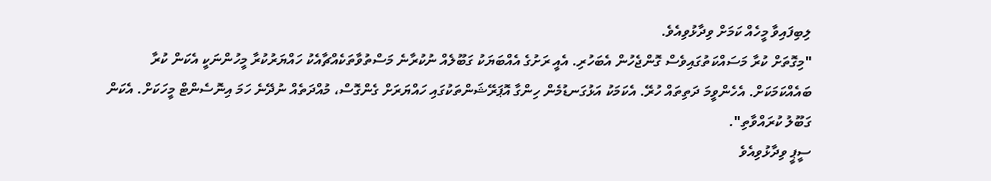ލިބިފައިވާ މީހެއް ކަމަށް ވިދާޅުވިއެވެ.
"މިގޮތަށް ކުރާ މަސައްކަތުގައިވެސް ގޮންޖެހުން އެބަހުރި. އެއީ ރަށުގެ އެއްބަޔަކު ގަބޫލެއް ނުކުރާނެ މަސްތުވާތަކެއްޗާއެކު ހައްޔަރުކުރާ މީހުންނަކީ އެކަން ކުރާ ބައެއްކަމަކަށް. އެހެންވީމަ ދަތިތައް ހުރޭ. އެކަމަކު އަޅުގަނޑުމެން ހިންގާ އޮޕަރޭޝަންތަކުގައި ހައްޔަރަށް ގެންގޮސް، މުއްދަތެއް ނުދޭނެ ހަމަ އިނޮސެންޓް މީހަކަށް. އެކަން ގަބޫލު ކުރައްވާތި".
ސީޕީ ވިދާޅުވިއެވެ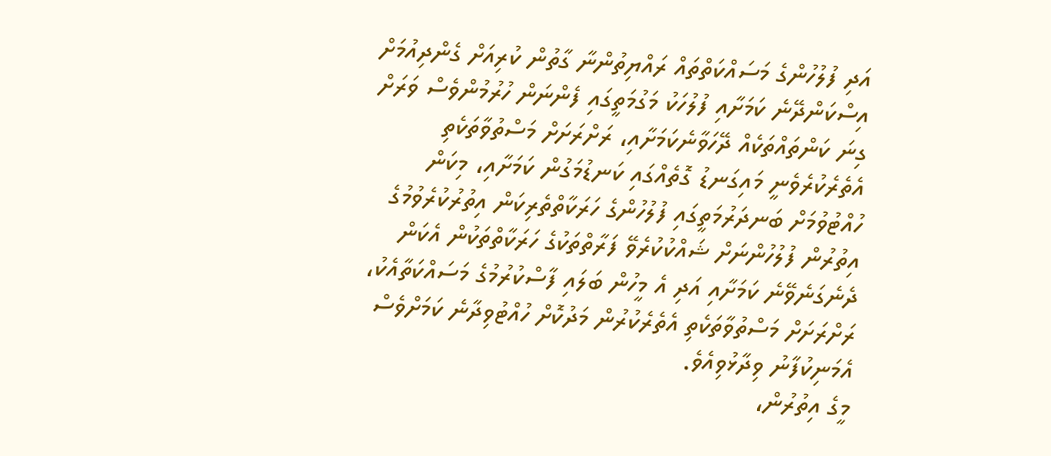އަދި ފުލުހުންގެ މަސައްކަތްތައް ރައްޔިތުންނާ ގާތުން ކުރިއަށް ގެންދިއުމަށް އިސްކަންދޭނެ ކަމަށާއި ފުލުހަކު މަގުމަތީގައި ފެންނަން ހުރުމުންވެސް ވަރަށް ގިނަ ކަންތައްތަކެއް ދޭހަވާނެކަމަށާއި، ރަށްރަށަށް މަސްތުވާތަކެތި އެތެރެކުރެވެނީ މައިގަނޑު ގޮތެއްގައި ކަނޑުމަގުން ކަމަށާއި، މިކަން ހުއްޓުވުމަށް ބަނދަރުމަތީގައި ފުލުހުންގެ ހަރަކާތްތެރިކަން އިތުރުކުރެވުމުގެ އިތުރުން ފުލުހުންނަށް ޝައްކުކުރެވޭ ފަރާތްތަކުގެ ހަރަކާތްތަކުން އެކަން ދެނެގަނެވޭނެ ކަމަށާއި އަދި އެ މީހުން ބަލައި ފާސްކުރުމުގެ މަސައްކަތާއެކު، ރަށްރަށަށް މަސްތުވާތަކެތި އެތެރެކުރުން މަދުކޮށް ހުއްޓުވިދާނެ ކަމަށްވެސް އެމަނިކުފާނު ވިދާޅުވިއެވެ.
މީގެ އިތުރުން،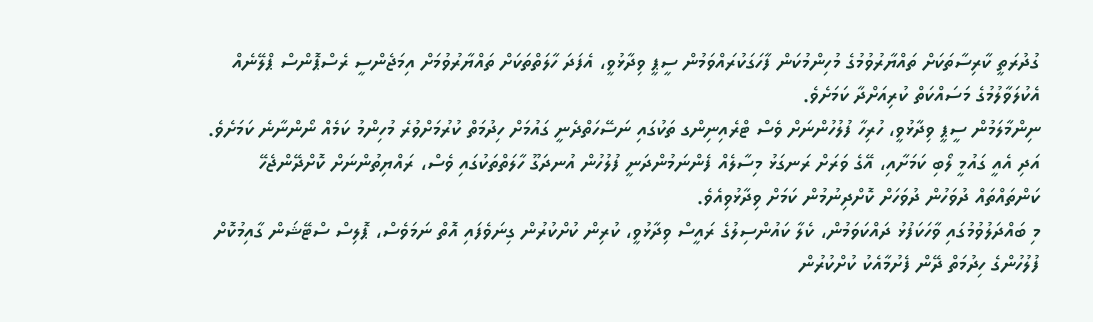ގުދުރަތީ ކާރިސާތަކަށް ތައްޔާރުވުމުގެ މުހިންމުކަން ފާހަގަކުރައްވަމުން ސީޕީ ވިދާޅުވީ، އެފަދަ ހާލަތްތަކަށް ތައްޔާރުވުމަށް އިމަޖެންސީ ރެސްޕޮންސް ޕްލޭނެއް އެކުލަވާލުމުގެ މަސައްކަތް ކުރިއަށްދާ ކަމަށެވެ.
ނިންމާލަމުން ސީޕީ ވިދާޅުވީ، ހުރިހާ ފުލުހުންނަށް ވެސް ޓްރެއިނިންގ ތަކުގައި ނަސޭހަތްދެނީ ގައުމަށް ހިދުމަތް ކުރުމަށްވުރެ މުހިންމު ކަމެއް ނޯންނާނެ ކަމަށެވެ. އަދި އެއީ ގައުމީ ލޯބި ކަމަށާއި، އޭގެ ވަރަށް ރަނގަޅު މިސާލެއް ފެންނަމުންދަނީ ފުލުހުން އުނދަގޫ ހާލަތްތަކުގައި ވެސް، ރައްޔިތުންނަށް ކޮށްދޭންޖެހޭ ކަންތައްތައް ދުވަހުން ދުވަހަށް ކޮށްދިނުމުން ކަމަށް ވިދާޅުވިއެވެ.
މި ބައްދަލުވުމުގައި ވާހަކަފުޅު ދައްކަވަމުން، ކެލާ ކައުންސިލުގެ ރައީސް ވިދާޅުވީ، ކުރިން ކުށްކުރުން ގިނަވެފައި އޮތް ނަމަވެސް، ޕޮލިސް ސްޓޭޝަން ގާއިމުކޮށް ފުލުހުންގެ ހިދުމަތް ދޭން ފެށުމާއެކު ކުށްކުރުން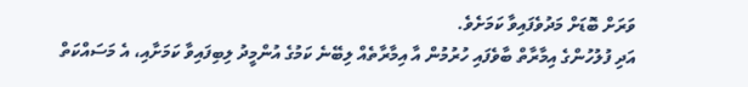ވަރަށް ބޮޑަށް މަދުވެފައިވާ ކަމަށެވެ.
އަދި ފުލުހުންގެ އިމާރާތް ބާވެފައި ހުރުމުން އާ އިމާރާތެއް ލިބޭނެ ކަމުގެ އުންމީދު ލިބިފައިވާ ކަމަށާއި، އެ މަސައްކަތް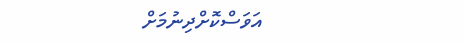އަވަސްކޮށްދިނުމަށް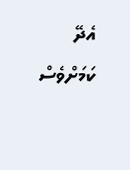އެދޭ ކަމަށްވެސް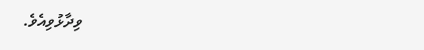ވިދާޅުވިއެވެ.